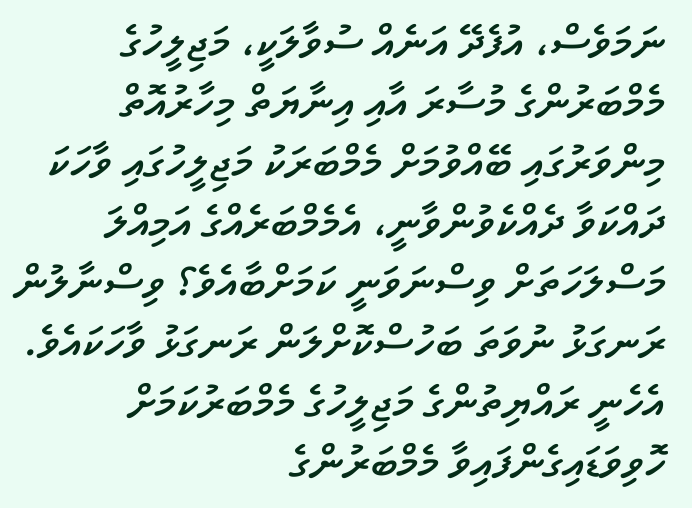ނަމަވެސް، އުފެދޭ އަނެއް ސުވާލަކީ، މަޖިލީހުގެ މެމްބަރުންގެ މުސާރަ އާއި އިނާޔަތް މިހާރުއޮތް މިންވަރުގައި ބޭއްވުމަށް މެމްބަރަކު މަޖިލީހުގައި ވާހަކަ ދައްކަވާ ދެއްކެވުންވާނީ، އެމެމްބަރެއްގެ އަމިއްލަ މަސްލަހަތަށް ވިސްނަވަނީ ކަމަށްބާއެވެ؟ ވިސްނާލުން ރަނގަޅު ނުވަތަ ބަހުސްކޮށްލަން ރަނގަޅު ވާހަކައެވެ. އެހެނީ ރައްޔިތުންގެ މަޖިލީހުގެ މެމްބަރުކަމަށް ހޮވިވަޑައިގެންފައިވާ މެމްބަރުންގެ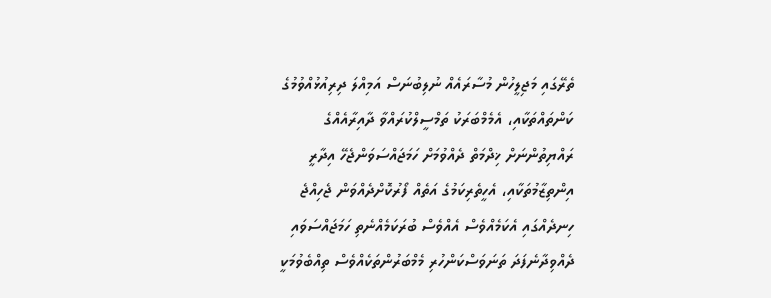ތެރޭގައި މަޖިލީހުން މުސާރައެއް ނުލިބުނަސް އަމިއްލަ ދިރިއުޅުއްވުމުގެ ކަންތައްތަކާއި، އެމެމްބަރަކު ތަމްސީލްކުރައްވާ ދާއިރާއެއްގެ ރައްޔިތުންނަށް ޚިދްމަތް ދެއްވުމަށް ހަމަޖައްސަވަންޖެހޭ އިދާރީ އިންތިޒާމުތަކާއި، އެހީތެރިކަމުގެ އަތެއް ފޯރުކޮށްދެއްވަން ޖެހިއްޖެ ހިނދެއްގައި އެކަމެއްވެސް އެއްވެސް ބުރަކަމެއްނެތި ހަމަޖައްސަވައި ދެއްވިދާނެފަދަ ތަނަވަސްކަންހުރި މެމްބަރުންތަކެއްވެސް ތިއްބެވުމަކީ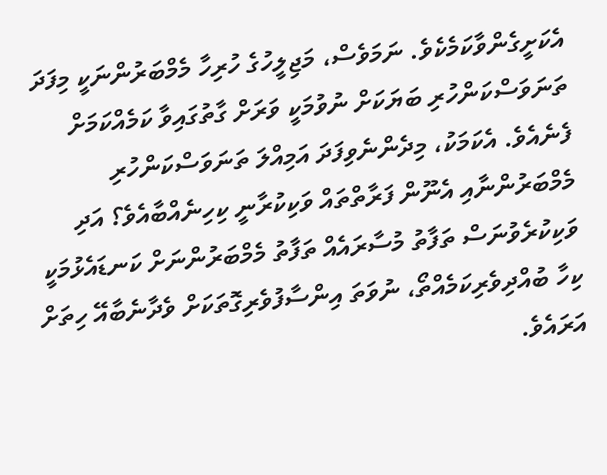އެކަށީގެންވާކަމެކެވެ. ނަމަވެސް، މަޖިލީހުގެ ހުރިހާ މެމްބަރުންނަކީ މިފަދަ ތަނަވަސްކަންހުރި ބަޔަކަށް ނުވުމަކީ ވަރަށް ގާތުގައިވާ ކަމެއްކަމަށް ފެނެއެވެ. އެކަމަކު، މިދެންނެވިފަދަ އަމިއްލަ ތަނަވަސްކަންހުރި މެމްބަރުންނާއި އެނޫން ފަރާތްތައް ވަކިކުރާނީ ކިހިނެއްބާއެވެ؟ އަދި ވަކިކުރެވުނަސް ތަފާތު މުސާރައެއް ތަފާތު މެމްބަރުންނަށް ކަނޑައެޅުމަކީ ކިހާ ބުއްދިވެރިކަމެއްތޯ، ނުވަތަ އިންސާފުވެރިގޮތަކަށް ވެދާނެބާއޭ ހިތަށް އަރައެވެ.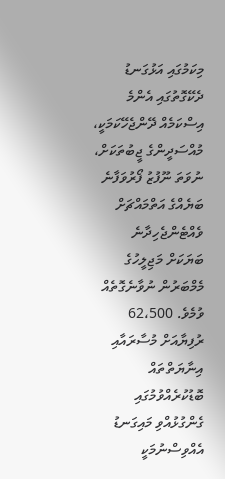މިކަމުގައި އަޅުގަނޑު ދެކޭގޮތުގައި އެންމެ އިސްކަމެއް ދޭންޖެހޭކަމަކީ، މުއްސަދީންގެ ޖީބުތަކަށް، ނުވަތަ ނޫފުޒު ފޯރުވަފާނެ ބަޔެއްގެ އަތްމައްޗަށް ވެއްޓެންޖެހިދާނެ ބަޔަކަށް މަޖިލީހުގެ މެމްބަރުން ނުވާނެގޮތެއް ވުމެވެ. 62،500 ރުފިޔާއަށް މުސާރައާއި އިނާޔަތްތައް ބޮޑުކުރެއްވުމުގައި ގެންގުޅުއްވި މައިގަނޑު އެއްވިސްނުމަކީ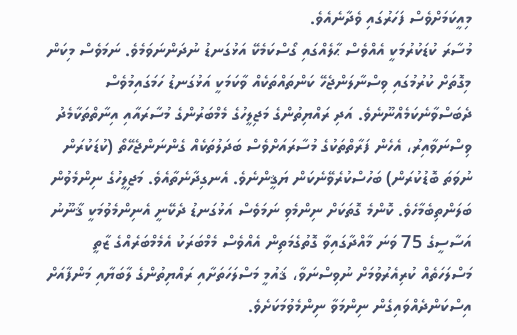މިއީކަމަށްވެސް ފަހަރުގައި ވެދާނެއެވެ.
މުސާރަ ކުޑަކުރުމަކީ އެއްވެސް ޙާލެއްގައި ގޯސްކަމެކޭ އަޅުގަނޑު ނުދަންނަވަމެވެ. ނަމަވެސް މިކަން މިގޮތަށް ކުރުމުގައި ވިސްނާލަންޖެހޭ ކަންތައްތަކެއް ވާކަމަކީ އަޅުގަނޑު ހަމަގައިމުވެސް ދެބަސްވާނެކަމެއްނޫނެވެ. އަދި ރައްޔިތުންގެ މަޖިލީހުގެ މެމްބަރުންގެ މުސާރައާއި އިނާތްތަކާމެދު ވިސްނަވާއިރު، އެހެން ފަރާތްތަކުގެ މުސާރައަށްވެސް ބަދަލުތަކެއް ގެންނަންޖެހޭތޯ (ކުޑަކުރަން ނުވަތަ ބޮޑުކުރަން) ބަހުސްކުރެވޭނެކަން ޔަޤީންނެވެ. އެނގިދާނެތާއެވެ. މަޖިލީހުގެ ނިންމެވުން ބަލަންތިބެމާހެވެ. ކޮންމެ ގޮތަކަށް ނިންމެވި ނަމަވެސް އަޅުގަނޑު ދެކޭނީ އެނިންމެވުމަކީ ޤާނޫނު އަސާސީގެ 75 ވަނަ މާއްދާގައިވާ ގޮތުގެމަތިން އެއްވެސް މެމްބަރަކު އެމެމްބަރެއްގެ ޒާތީ މަސްލަހަތެއް ކުރިއެރުވުމަށް ނުވިސްނަވާ، ޤައުމީ މަސްލަހަތަށާއި ރައްޔިތުންގެ ލާބަޔާއި މަންފާއަށް އިސްކަންދެއްވައިގެން ނިންމަވާ ނިންމެވުމަކަށެވެ.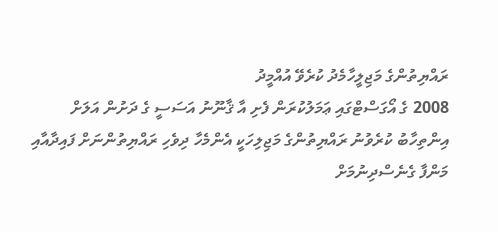ރައްޔިތުންގެ މަޖިލީހާމެދު ކުރެވޭ އުއްމީދު
2008 ގެ އޯގަސްޓްގައި ޢަމަލުކުރަން ފެށި އާ ޤާނޫނު އަސަސީ ގެ ދަށުން އަލަށް އިންތިހާބު ކުރެވުނު ރައްޔިތުންގެ މަޖިލިހަކީ އެންމެހާ ދިވެހި ރައްޔިތުންނަށް ފައިދާއާއި މަންފާ ގެނެސްދިނުމަށް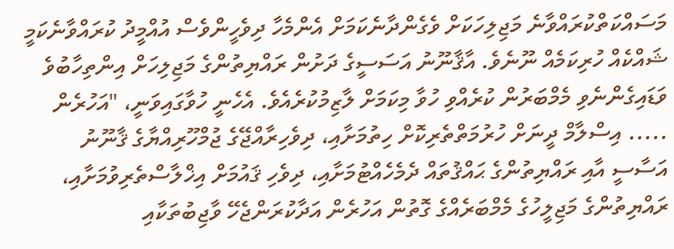މަސައްކަތްކުރައްވާނެ މަޖިލިހަކަށް ވެގެންދާނެކަމަށް އެންމެހާ ދިވެހީންވެސް އުއްމީދު ކުރައްވާނެކަމީ ޝައްކެއް ހުރިކަމެއް ނޫނެވެ. އާޤާނޫނު އަސަސީގެ ދަށުން ރައްޔިތުންގެ މަޖިލިހަށް އިންތިހާބުވެ ވަޑައިގެންނެވި މެމްބަރުން ކުރެއްވި ހުވާ މިކަމަށް ލާޒިމުކުރެއެވެ. އެހެނީ ހުވާގައިވަނީ، "އަހުރެން ..... އިސްލާމް ދީނަށް ހުރުމަތްތެރިކޮށް ހިތުމަށާއި، ދިވެހިރާއްޖޭގެ ޖުމްހޫރިއްޔާގެ ޤާނޫނު އަސާސީ އާއި ރައްޔިތުންގެ ޙައްޤުތައް ދެމެހެއްޓުމަށާއި، ދިވެހި ޤައުމަށް އިޚްލާސްތެރިވުމަށާއި، ރައްޔިތުންގެ މަޖިލީހުގެ މެމްބަރެއްގެ ގޮތުން އަހުރެން އަދާކުރަންޖެހޭ ވާޖިބުތަކާއި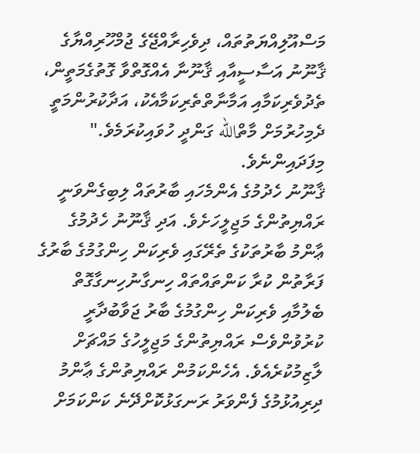މަސްއޫލިއްޔަތުތައް، ދިވެހިރާއްޖޭގެ ޖުމްހޫރިއްޔާގެ ޤާނޫނު އަސާސީއާއި ޤާނޫނާ އެއްގޮތްވާ ގޮތުގެމަތީން، ތެދުވެރިކަމާއި އަމާނާތްތެރިކަމާއެކު، އަދާކުރުންމަތީ ދެމިހުރުމަށް މާތްالله ގަންދީ ހުވައިކުރަމެވެ." މިފަދައިންނެވެ.
ޤާނޫނު ހެދުމުގެ އެންމެހައި ބާރުތައް ލިބިގެންވަނީ ރައްޔިތުންގެ މަޖިލީހަށެވެ. އަދި ޤާނޫނު ހެދުމުގެ ޢާންމު ބާރުތަކުގެ ތެރޭގައި ވެރިކަން ހިންގުމުގެ ބާރުގެ ފަރާތުން ކުރާ ކަންތައްތައް ހިނގާނުހިނގާގޮތް ބެލުމާއި ވެރިކަން ހިންގުމުގެ ބާރު ޖަވާބުދާރީ ކުރުވުންވެސް ރައްޔިތުންގެ މަޖިލީހުގެ މައްޗަށް ލާޒިމުކުރެއެވެ. އެހެންކަމުން ރައްޔިތުންގެ ޢާންމު ދިރިއުޅުމުގެ ފެންވަރު ރަނގަޅުކޮށްދޭނެ ކަންކަމަށް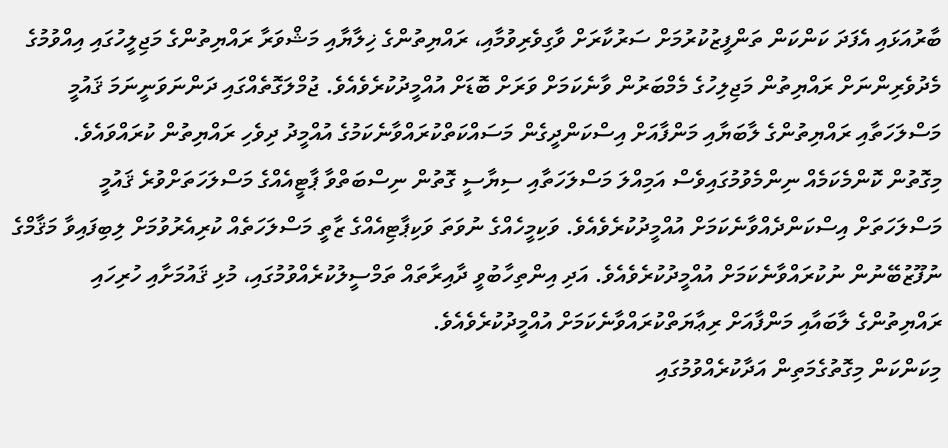ބާރުއަޅައި އެފަދަ ކަންކަން ތަންފީޒުކުރުމަށް ސަރުކާރަށް ވާގިވެރިވުމާއި، ރައްޔިތުންގެ ޚިލާޔާއި މަޝްވަރާ ރައްޔިތުންގެ މަޖިލީހުގައި އިއްވުމުގެ މެދުވެރިންނަށް ރައްޔިތުން މަޖިލިހުގެ މެމްބަރުން ވާނެކަމަށް ވަރަށް ބޮޑަށް އުއްމީދުކުރެވެއެވެ. ޖުމްލަގޮތެއްގައި ދަންނަވަނީނަމަ ޤައުމީ މަސްލަހަތާއި ރައްޔިތުންގެ ލާބަޔާއި މަންފާއަށް އިސްކަންދީގެން މަސައްކަތްކުރައްވާނެކަމުގެ އުއްމީދު ދިވެހި ރައްޔިތުން ކުރައްވައެވެ.
މިގޮތުން ކޮންމެކަމެއް ނިންމެވުމުގައިވެސް އަމިއްލަ މަސްލަހަތާއި ސިޔާސީ ގޮތުން ނިސްބަތްވާ ޕާޓީއެއްގެ މަސްލަހަތަށްވުރެ ޤައުމީ މަސްލަހަތަށް އިސްކަންދެއްވާނެކަމަށް އުއްމީދުކުރެވެއެވެ. ވަކިމީހެއްގެ ނުވަތަ ވަކިޕާޓިއެއްގެ ޒާތީ މަސްލަހަތެއް ކުރިއެރުވުމަށް ލިބިފައިވާ މަޤާމްގެ ނުފޫޒުބޭނުން ނުކުރައްވާނެކަމަށް އުއްމީދުކުރެވެއެވެ. އަދި އިންތިހާބުވީ ދާއިރާތައް ތަމްސީލުކުރެއްވުމުގައި، މުޅި ޤައުމަށާއި ހުރިހައި ރައްޔިތުންގެ ލާބައާއި މަންފާއަށް ރިޢާޔަތްކުރައްވާނެކަމަށް އުއްމީދުކުރެވެއެވެ.
މިކަންކަން މިގޮތުގެމަތިން އަދާކުރެއްވުމުގައި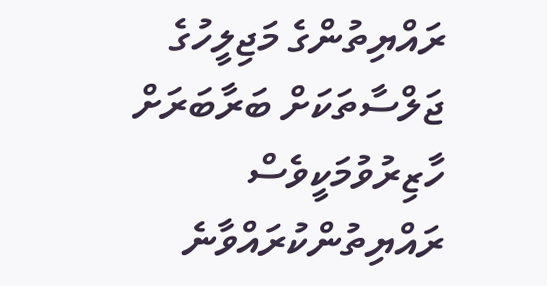ރައްޔިތުންގެ މަޖިލީހުގެ ޖަލްސާތަކަށް ބަރާބަރަށް ހާޒިރުވުމަކީވެސް ރައްޔިތުންކުރައްވާނެ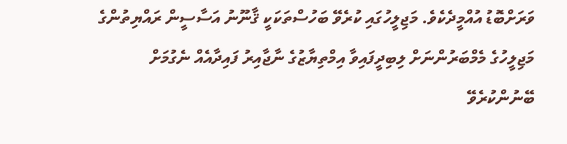ވަރަށްބޮޑު އުއްމީދެކެވެ. މަޖިލީހުގައި ކުރެވޭ ބަހުސްތަކަކީ ޤާނޫނު އަސާސީން ރައްޔިތުންގެ މަޖިލީހުގެ މެމްބަރުންނަށް ލިބިދީފައިވާ އިމްތިޔާޒުގެ ނާޖާއިރު ފައިދާއެއް ނެގުމަށް ބޭނުންކުރެވޭ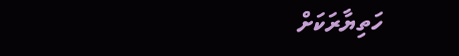ހަތިޔާރަކަށް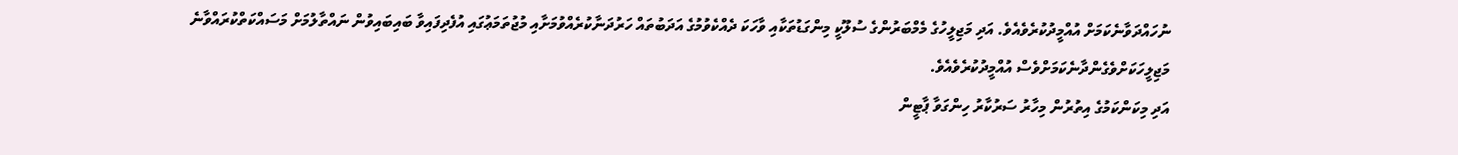ނުހައްދަވާނެކަމަށް އުއްމީދުކުރެވެއެވެ. އަދި މަޖިލީހުގެ މެމްބަރުންގެ ސުލޫކީ މިންގަޑުތަކާއި ވާހަކަ ދެއްކެވުމުގެ އަދަބުތައް ހަރުދަނާކުރެއްވުމަށާއި މުޖުތަމަޢުގައި އުފެދިފައިވާ ބައިބައިވުން ނައްތާލުމަށް މަސައްކަތްކުރައްވާނެ މަޖިލީހަކަށްވެގެންދާނެކަމަށްވެސް އުއްމީދުކުރެވެއެވެ.
އަދި މިކަންކަމުގެ އިތުރުން މިހާރު ސަރުކާރު ހިންގަވާ ޕާޓީން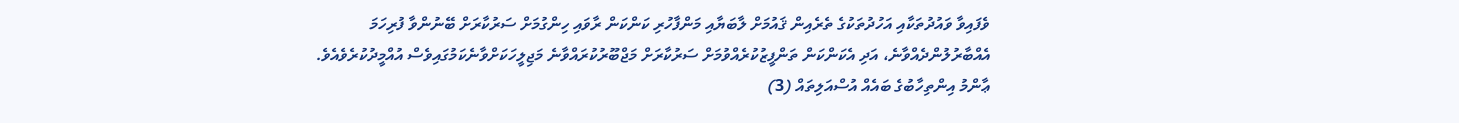ވެފައިވާ ވައުދުތަކާއި އަހުދުތަކުގެ ތެރެއިން ޤައުމަށް ލާބަޔާއި މަންފާހުރި ކަންކަން ރާވައި ހިންގުމަށް ސަރުކާރަށް ބޭނުންވާ ފުރިހަމަ އެއްބާރުލުންދެއްވާނެ، އަދި އެކަންކަން ތަންފީޒުކުރެއްވުމަށް ސަރުކާރަށް މަޖްބޫރުކުރައްވާނެ މަޖިލީހަކަށްވާނެކަމުގައިވެސް އުއްމީދުކުރެވެއެވެ.
ޢާންމު އިންތިހާބުގެ ބައެއް އުސްއަލިތައް (3)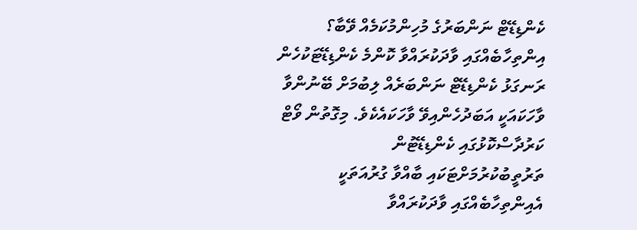ކެންޑިޑޭޓް ނަންބަރުގެ މުހިންމުކަމެއް ވޭބާ؟
އިންތިހާބެއްގައި ވާދަކުރައްވާ ކޮންމެ ކެންޑިޑޭޓަކުހެން ރަނގަޅު ކެންޑިޑޭޓް ނަންބަރެއް ލިބުމަށް ބޭނުންވާ ވާހަކައަކީ އަބަދުހެންއިވޭ ވާހަކައެކެވެ. މިގޮތުން ވޯޓް ކަރުދާސްކޮޅުގައި ކެންޑިޑޭޓުން ތަރުތީބުކުރުމަށްޓަކައި ބާއްވާ ގުރުއަތަކީ އެއިންތިހާބެއްގައި ވާދަކުރައްވާ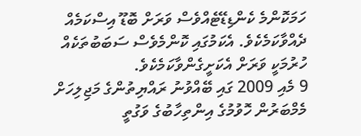ހަމަކޮންމެ ކެންޑިޑޭޓެއްވެސް ވަރަށް ބޮޑޫ އިސްކަމެއް ދެއްވާކަމެކެވެ. އެކަމުގައި ކޮންމެވެސް ސަބަބުތަކެއް ހުރުމަކީ ވަރަށް އެކަށީގެންވާކަމެކެވެ.
9 މެއި 2009 ގައި ބޭއްވުނު ރައްޔިތުންގެ މަޖިލިހަށް މެމްބަރުން ހޮވުމުގެ އިންތިހާބުގެ ވަގުތީ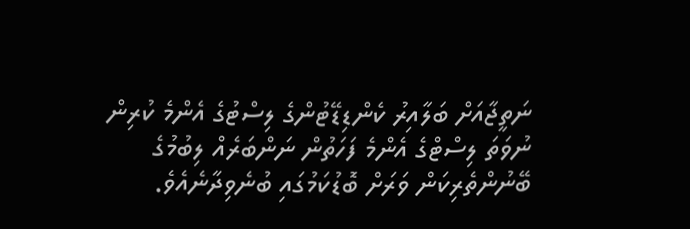ނަތީޖާއަށް ބަލާއިރު ކެންޑިޑޭޓުންގެ ލިސްޓުގެ އެންމެ ކުރިން ނުވަތަ ލިސްޓްގެ އެންމެ ފަހަތުން ނަންބަރެއް ލިބުމުގެ ބޭނުންތެރިކަން ވަރަށް ބޮޑުކަމުގައި ބުނެވިދާނެއެވެ.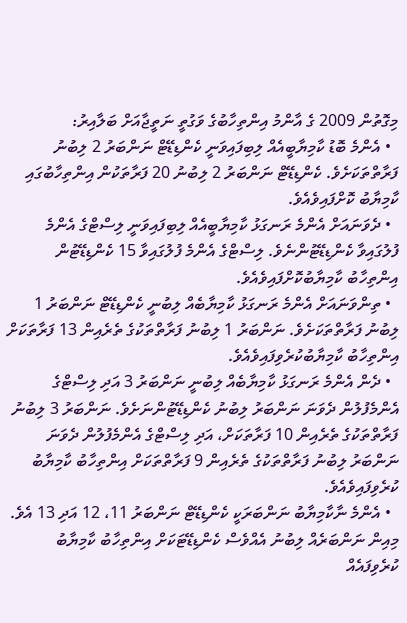މިގޮތުން 2009 ގެ އާންމު އިންތިހާބުގެ ވަގުތީ ނަތީޖާއަށް ބަލާއިރު:
  • އެންމެ ބޮޑު ކާމިޔާބީއެއް ލިބިފައިވަނީ ކެންޑިޑޭޓް ނަންބަރު 2 ލިބުނު ފަރާތްތަކަށެވެ. ކެންޑިޑޭޓް ނަންބަރު 2 ލިބުނު 20 ފަރާތަކުން އިންތިހާބުގައި ކާމިޔާބު ކޮށްފައިވެއެވެ.
  • ދެވަނައަށް އެންމެ ރަނގަޅު ކާމިޔާބީއެއް ލިބިފައިވަނީ ލިސްޓްގެ އެންމެ ފުލުގައިވާ ކެންޑިޑޭޓުންނެވެ. ލިސްޓްގެ އެންމެ ފުލުގައިވާ 15 ކެންޑިޑޭޓުން އިންތިހާބު ކާމިޔާބުކޮށްފައިވެއެވެ.
  • ތިންވަނައަށް އެންމެ ރަނގަޅު ކާމިޔާބެއް ލިބުނީ ކެންޑިޑޭޓް ނަންބަރު 1 ލިބުނު ފަރާތްތަކަށެވެ. ނަންބަރު 1 ލިބުނު ފަރާތްތަކުގެ ތެރެއިން 13 ފަރާތަކަށް އިންތިހާބު ކާމިޔާބުކުރެވިފައިވެއެވެ.
  • ދެން އެންމެ ރަނގަޅު ކާމިޔާބެއް ލިބުނީ ނަންބަރު 3 އަދި ލިސްޓްގެ އެންމެފުލުން ދެވަނަ ނަންބަރު ލިބުނު ކެންޑިޑޭޓުންނަށެވެ. ނަންބަރު 3 ލިބުނު ފަރާތްތަކުގެ ތެރެއިން 10 ފަރާތަކަށް، އަދި ލިސްޓްގެ އެންމެފުލުން ދެވަނަ ނަންބަރު ލިބުނު ފަރާތްތަކުގެ ތެރެއިން 9 ފަރާތްތަކަށް އިންތިހާބު ކާމިޔާބު ކުރެވިފައިވެއެވެ.
  • އެންމެ ނާކާމިޔާބު ނަންބަރަކީ ކެންޑިޑޭޓް ނަންބަރު 11، 12 އަދި 13 އެވެ. މިއިން ނަންބަރެއް ލިބުނު އެއްވެސް ކެންޑިޑޭޓަކަށް އިންތިހާބު ކާމިޔާބު ކުރެވިފައެއް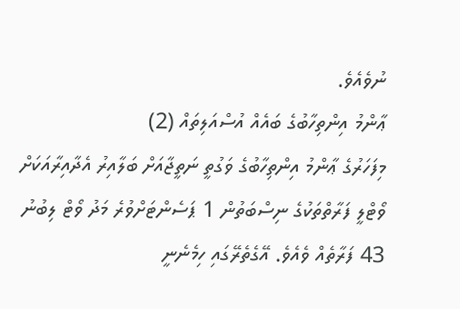ނުވެއެވެ.
ޢާންމު އިންތިހާބުގެ ބައެއް އުސްއަލިތައް (2)
މިފަހަރުގެ ޢާންމު އިންތިހާބުގެ ވަގުތީ ނަތީޖާއަށް ބަލާއިރު އެދާއިރާއަކަށް ވޯޓްލީ ފަރާތްތަކުގެ ނިސްބަތުން 1 ޕަސެންޓަށްވުރެ މަދު ވޯޓް ލިބުނު 43 ފަރާތެއް ވެއެވެ. އޭގެތެރޭގައި ހިމެނެނީ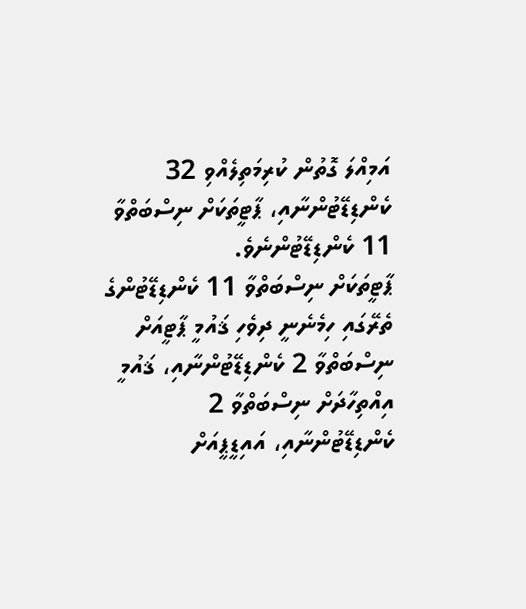އަމިއްލަ ގޮތުން ކުރިމަތިލެއްވި 32 ކެންޑިޑޭޓުންނާއި، ޕާޓީތަކަށް ނިސްބަތްވާ 11 ކެންޑިޑޭޓުންނެވެ.
ޕާޓީތަކަށް ނިސްބަތްވާ 11 ކެންޑިޑޭޓުންގެ ތެރޭގައި ހިމެނެނީ ދިވެހި ޤައުމީ ޕާޓީއަށް ނިސްބަތްވާ 2 ކެންޑިޑޭޓުންނާއި، ޤައުމީ އިއްތިހާދަށް ނިސްބަތްވާ 2 ކެންޑިޑޭޓުންނާއި، އައިޑީޕީއަށް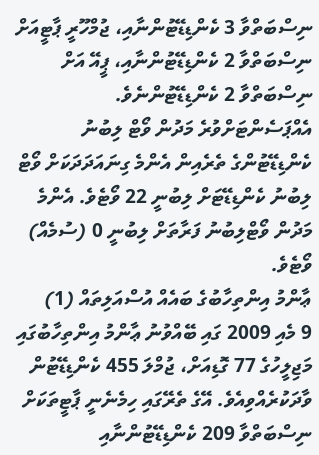ނިސްބަތްވާ 3 ކެންޑިޑޭޓުންނާއި، ޖުމްހޫރީ ޕާޓީއަށް ނިސްބަތްވާ 2 ކެންޑިޑޭޓުންނާއި، ޕީއޭ އަށް ނިސްބަތްވާ 2 ކެންޑިޑޭޓުންނެވެ.
އެއްޕަސެންޓަށްވުރެ މަދުން ވޯޓް ލިބުނު ކެންޑިޑޭޓުންގެ ތެރެއިން އެންމެ ގިނައަދަދަކަށް ވޯޓް ލިބުނު ކެންޑިޑޭޓަށް ލިބުނީ 22 ވޯޓެވެ. އެންމެ މަދުން ވޯޓްލިބުނު ފަރާތަށް ލިބުނީ 0 (ސުމެއް) ވޯޓެވެ.
ޢާންމު އިންތިހާބުގެ ބައެއް އުސްއަލިތައް (1)
9 މެއި 2009 ގައި ބޭއްވުނު ޢާންމު އިންތިހާބުގައި މަޖިލީހުގެ 77 ގޮޑިއަށް، ޖުމްލަ 455 ކެންޑިޑޭޓުން ވާދަކުރެއްވިއެވެ. އޭގެ ތެރޭގައި ހިމެނެނީ ޕާޓީތަކަށް ނިސްބަތްވާ 209 ކެންޑިޑޭޓުންނާއި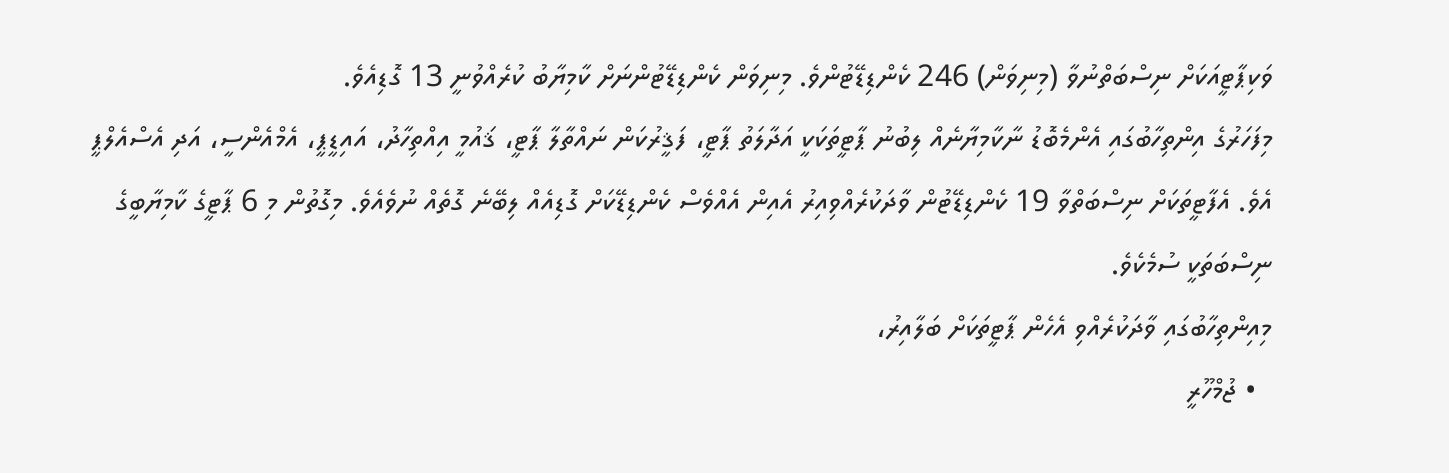ވަކިޕާޓީއަކަށް ނިސްބަތްނުވާ (މިނިވަން) 246 ކެންޑިޑޭޓުންވެ. މިނިވަން ކެންޑިޑޭޓުންނަށް ކާމިޔާބު ކުރެއްވުނީ 13 ގޮޑިއެވެ.
މިފަހަރުގެ އިންތިހާބުގައި އެންމެބޮޑު ނާކާމިޔާނެއް ލިބުނު ޕާޓީތަކަކީ އަދާލަތު ޕާޓީ، ފަޤީރުކަން ނައްތާލާ ޕާޓީ، ޤައުމީ އިއްތިހާދު، އައިޑީޕީ، އެމްއެންސީ، އަދި އެސްއެލްޕީ އެވެ. އެފާޓީތަކަށް ނިސްބަތްވާ 19 ކެންޑިޑޭޓުން ވާދަކުރެއްވިއިރު އެއިން އެއްވެސް ކެންޑިޑޭކަށް ގޮޑިއެއް ލިބޭނެ ގޮތެއް ނުވެއެވެ. މިގޮތުން މި 6 ޕާޓީގެ ކާމިޔާބީގެ ނިސްބަތަކީ ސުމެކެވެ.
މިއިންތިހާބުގައި ވާދަކުރެއްވި އެހެން ޕާޓީތަކަށް ބަލާއިރު،
  • ޖުމްހޫރީ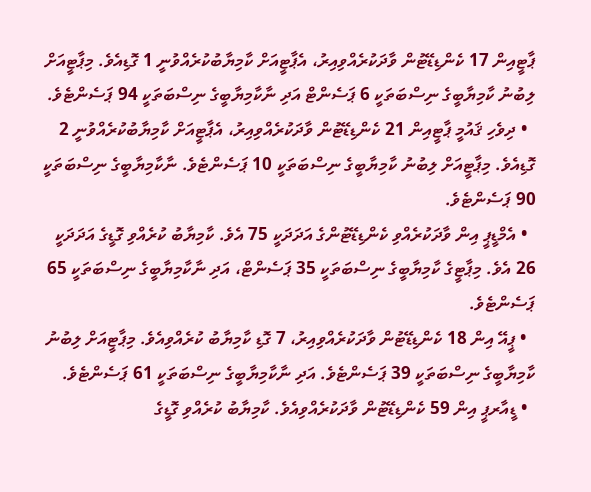ޕާޓީއިން 17 ކެންޑިޑޭޓުން ވާދަކުރެއްވިއިރު، އެޕާޓީއަށް ކާމިޔާބުކުރެއްވުނީ 1 ގޮޑިއެވެ. މިޕާޓީއަށް ލިބުނު ކާމިޔާބީގެ ނިސްބަތަކީ 6 ޕަސެންޓް އަދި ނާކާމިޔާބީގެ ނިސްބަތަކީ 94 ޕަސެންޓެވެ.
  • ދިވެހި ޤައުމީ ޕާޓީއިން 21 ކެންޑިޑޭޓުން ވާދަކުރެއްވިއިރު، އެޕާޓީއަށް ކާމިޔާބުކުރެއްވުނީ 2 ގޮޑިއެވެ. މިޕާޓީއަށް ލިބުނު ކާމިޔާބީގެ ނިސްބަތަކީ 10 ޕަސެންޓެވެ. ނާކާމިޔާބީގެ ނިސްބަތަކީ 90 ޕަސެންޓެވެ.
  • އެމްޑީޕީ އިން ވާދަކުރެއްވި ކެންޑިޑޭޓުންގެ އަދަދަކީ 75 އެވެ. ކާމިޔާބު ކުރެއްވި ގޮޑީގެ އަދަދަކީ 26 އެވެ. މިޕާޓީގެ ކާމިޔާބީގެ ނިސްބަތަކީ 35 ޕަސެންޓް، އަދި ނާކާމިޔާބީގެ ނިސްބަތަކީ 65 ޕަސެންޓެވެ.
  • ޕީއޭ އިން 18 ކެންޑިޑޭޓުން ވާދަކުރެއްވިއިރު، 7 ގޮޑި ކާމިޔާބު ކުރެއްވިއެވެ. މިޕާޓީއަށް ލިބުނު ކާމިޔާބީގެ ނިސްބަތަކީ 39 ޕަސެންޓެވެ. އަދި ނާކާމިޔާބީގެ ނިސްބަތަކީ 61 ޕަސެންޓެވެ.
  • ޑީއާރޕީ އިން 59 ކެންޑިޑޭޓުން ވާދަކުރެއްވިއެވެ. ކާމިޔާބު ކުރެއްވި ގޮޑީގެ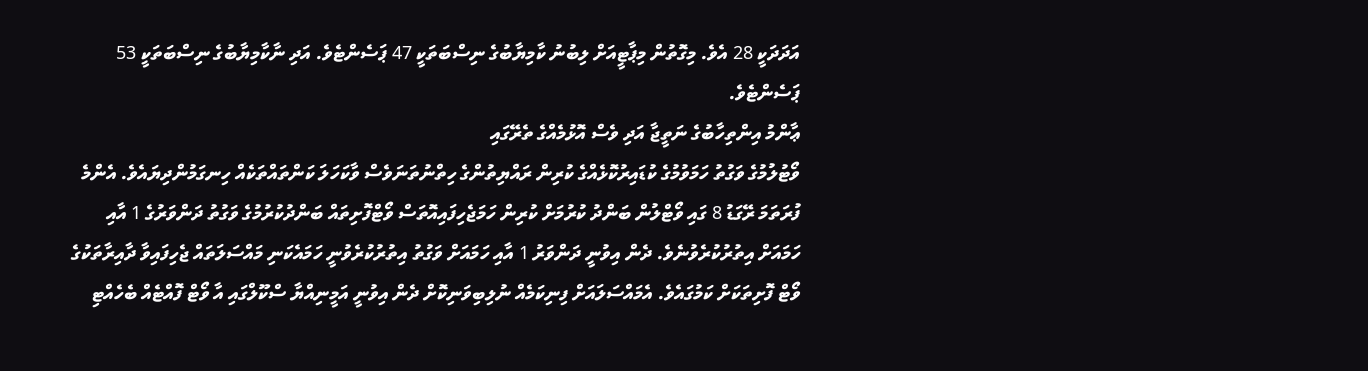އަދަދަކީ 28 އެވެ. މިގޮތުން މިޕާޓީއަށް ލިބުނު ކާމިޔާބުގެ ނިސްބަތަކީ 47 ޕަސެންޓެވެ. އަދި ނާކާމިޔާބުގެ ނިސްބަތަކީ 53 ޕަސެންޓެވެ.
ޢާންމު އިންތިހާބުގެ ނަތީޖާ އަދި ވެސް އޮޅުމެއްގެ ތެރޭގައި
ވޯޓުލުމުގެ ވަގުތު ހަމަވުމުގެ ކުޑައިރުކޮޅެއްގެ ކުރިން ރައްޔިތުންގެ ހިތްނުތަނަވެސް ވާކަހަލަ ކަންތައްތަކެއް ހިނގަމުންދިޔައެވެ. އެންމެ ފުރަތަމަ ރޭގަޑު 8 ގައި ވޯޓްލުން ބަންދު ކުރުމަށް ކުރިން ހަމަޖެހިފައިއޮތަސް ވޯޓްފޮށިތައް ބަންދުކުރުމުގެ ވަގުތު ދަންވަރުގެ 1 އާއި ހަމައަށް އިތުރުކުރެވުނެވެ. ދެން އިވުނީ ދަންވަރު 1 އާއި ހަމައަށް ވަގުތު އިތުރުކުރެވުނީ ހަމައެކަނި މައްސަލަތައް ޖެހިފައިވާ ދާއިރާތަކުގެ ވޯޓް ފޮށިތަކަށް ކަމުގައެވެ. އެމައްސަލައަށް ފިނިކަމެއް ނުލިބިވަނިކޮށް ދެން އިވުނީ އަމީނިއްޔާ ސްކޫލްގައި އާ ވޯޓް ފޮއްޓެއް ބެހެއްޓި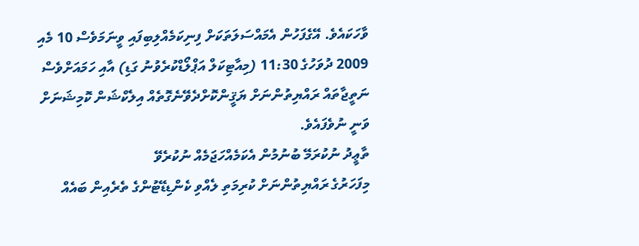ވާހަކައެވެ. އޭގެފަހުން އެމައްސަލަތަކަށް ފިނިކަމެއްލިބިފައި ވީނަމަވެސް 10 މެއި 2009 ދުވަހުގެ 11:30 (މިއާޓިކަލް އަޕްލޯޑްކުރެވުނު ގަޑި) އާއި ހަމައަށްވެސް ނަތީޖާތައް ރައްޔިތުންނަށް ޔަޤީންކޮށްދެވޭނެގޮތެއް އިލެކްޝަން ކޮމިޝަނަށް ވަނީ ނުވެފައެވެ.
ތާޢީދު ނުކުރަމޭ ބުނުމުން އެކަމެއްހަޖަމެއް ނުކުރެވޭ
މިފަހަރުގެ ރައްޔިތުންނަށް ކުރިމަތި ލެއްވި ކެންޑިޑޭޓުންގެ ތެރެއިން ބައެއް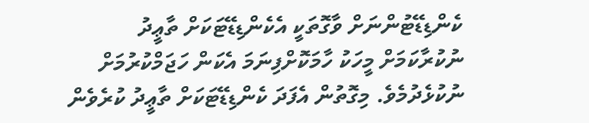ކެންޑިޑޭޓުންނަށް ވާގޮތަކީ އެކެންޑިޑޭޓަކަށް ތާޢީދު ނުކުރާކަމަށް މީހަކު ހާމަކޮށްފިނަމަ އެކަން ހަޖަމްކުރުމަށް ނުކުޅެދުމެވެ. މިގޮތުން އެފަދަ ކެންޑިޑޭޓަކަށް ތާޢީދު ކުރެވެން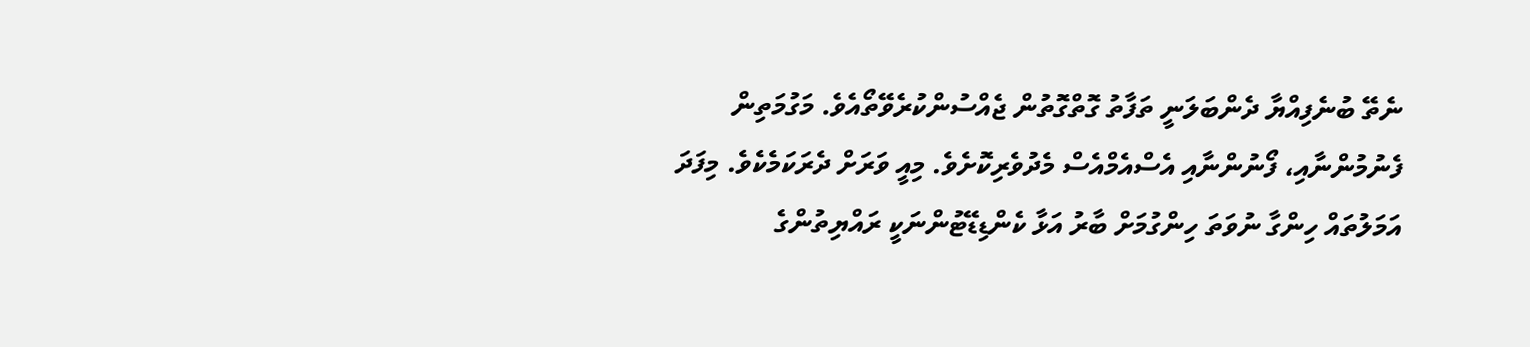ނެތޭ ބުނެފިއްޔާ ދެންބަލަނީ ތަފާތު ގޮތްގޮތުން ޖެއްސުންކުރެވޭތޯއެވެ. މަގުމަތިން ފެނުމުންނާއި، ފޯނުންނާއި އެސްއެމްއެސް މެދުވެރިކޮށެވެ. މިއީ ވަރަށް ދެރަކަމެކެވެ. މިފަދަ އަމަލުތައް ހިންގާ ނުވަތަ ހިންގުމަށް ބާރު އަޅާ ކެންޑިޑޭޓުންނަކީ ރައްޔިތުންގެ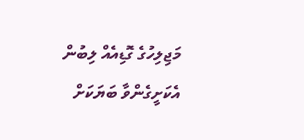މަޖިލިހުގެ ގޮޑިއެއް ލިބުން އެކަށީގެންވާ ބަޔަކަށް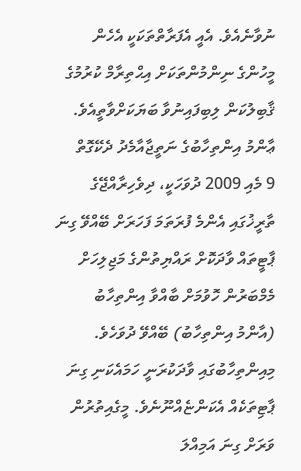ނުވާނެއެވެ. އެއީ އެފަރާތްތަކަކީ އެހެން މީހުންގެ ނިންމުންތަކަށް އިޙްތިރާމް ކުރުމުގެ ޤާބިލުކަން ލިބިފައިނުވާ ބަޔަކަށްވާތީއެވެ.
ޢާންމު އިންތިހާބުގެ ނަތީޖާއާމެދު ދެކޭގޮތް
9 މެއި 2009 ދުވަހަކީ، ދިވެހިރާއްޖޭގެ ތާރީޚުގައި އެންމެ ފުރަތަމަ ފަހަރަށް ބޭއްވޭ ގިނަ ޕާޓީތައް ވާދަކޮށް ރައްޔިތުންގެ މަޖިލިހަށް މެމްބަރުން ހޮވުމަށް ބާއްވާ އިންތިހާބު (އާންމު އިންތިހާބު) ބޭއްވޭ ދުވަހެވެ. މިއިންތިހާބުގައި ވާދަކުރަނީ ހަމައެކަނި ގިނަ ޕާޓިތަކެއް އެކަންޏެއްނޫނެވެ. މީގެއިތުރުން ވަރަށް ގިނަ އަމިއްލަ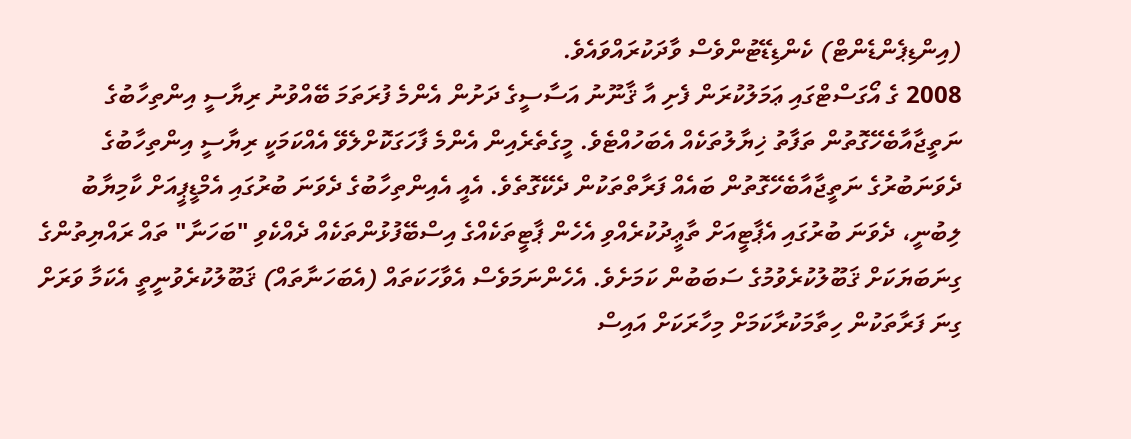(އިންޑިޕެންޑެންޓް) ކެންޑިޑޭޓުންވެސް ވާދަކުރައްވައެވެ.
2008 ގެ އޯގަސްޓްގައި ޢަމަލުކުރަން ފެށި އާ ޤާނޫނު އަސާސީގެ ދަށުން އެންމެ ފުރަތަމަ ބޭއްވުނު ރިޔާސީ އިންތިހާބުގެ ނަތީޖާއާބެހޭގޮތުން ތަފާތު ޚިޔާލުތަކެއް އެބަހުއްޓެވެ. މީގެތެރެއިން އެންމެ ފާހަގަކޮށްލެވޭ އެއްކަމަކީ ރިޔާސީ އިންތިހާބުގެ ދެވަނަބުރުގެ ނަތީޖާއާބެހޭގޮތުން ބައެއް ފަރާތްތަކުން ދެކޭގޮތެވެ. އެއީ އެއިންތިހާބުގެ ދެވަނަ ބުރުގައި އެމްޑީޕީއަށް ކާމިޔާބު ލިބުނީ، ދެވަނަ ބުރުގައި އެޕާޓީއަށް ތާޢީދުކުރެއްވި އެހެން ޕާޓީތަކެއްގެ އިސްބޭފުޅުންތަކެއް ދެއްކެވި "ބަހަނާ" ތައް ރައްޔިތުންގެ ގިނަބަޔަކަށް ޤަބޫލުކުރެވުމުގެ ސަބަބުން ކަމަށެވެ. އެހެންނަމަވެސް އެވާހަކަތައް (އެބަހަނާތައް) ޤަބޫލުކުރެވުނީތީ އެކަމާ ވަރަށް ގިނަ ފަރާތަކުން ހިތާމަކުރާކަމަށް މިހާރަކަށް އައިސް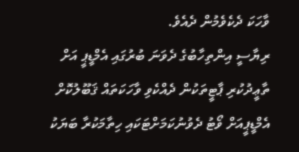ވާހަކަ ދެކެވެމުން ދެއެވެ.
ރިޔާސީ އިންތިހާބުގެ ދެވަނަ ބުރުގައި އެމްޑީޕީ އަށް ތާޢީދުކުރި ޕާޓީތަކުން ދެއްކެވި ވާހަކަތައް ޤަބޫލުކޮށް އެމްޑީޕީއަށް ވޯޓު ދެވުނުކަމަށްޓަކައި ހިތާމަކުރާ ބަޔަކު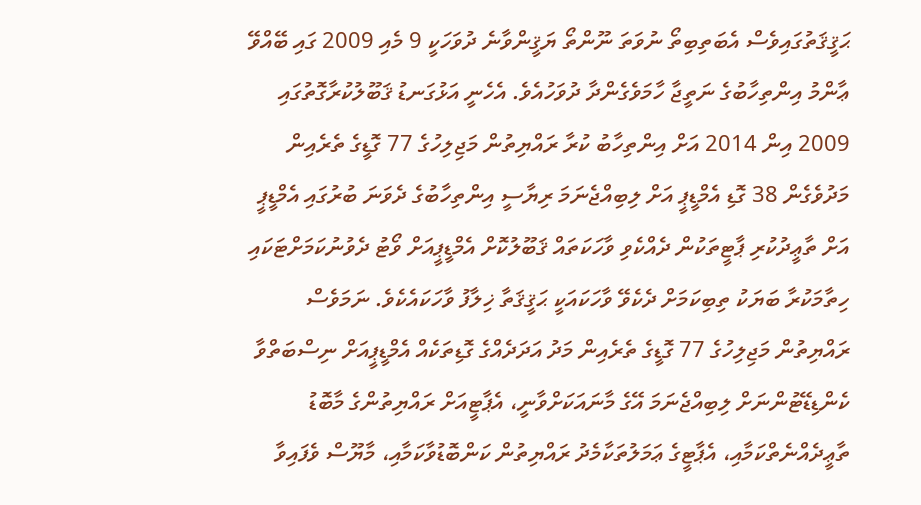ޙަޤީޤަތުގައިވެސް އެބަތިބިތޯ ނުވަތަ ނޫންތޯ ޔަޤީންވާނެ ދުވަހަކީ 9 މެއި 2009 ގައި ބޭއްވޭ ޢާންމު އިންތިހާބުގެ ނަތީޖާ ހާމަވެގެންދާ ދުވަހުއެވެ. އެހެނީ އަޅުގަނޑު ޤަބޫލުކުރާގޮތުގައި 2009 އިން 2014 އަށް އިންތިހާބު ކުރާ ރައްޔިތުން މަޖިލިހުގެ 77 ގޮޑީގެ ތެރެއިން މަދުވެގެން 38 ގޮޑި އެމްޑީޕީ އަށް ލިބިއްޖެނަމަ ރިޔާސީ އިންތިހާބުގެ ދެވަނަ ބުރުގައި އެމްޑީޕީ އަށް ތާޢީދުކުރި ޕާޓީތަކުން ދެއްކެވި ވާހަކަތައް ޤަބޫލުކޮށް އެމްޑީޕީއަށް ވޯޓު ދެވުނުކަމަށްޓަކައި ހިތާމަކުރާ ބަޔަކު ތިބިކަމަށް ދެކެވޭ ވާހަކައަކީ ޙަޤީޤަތާ ޚިލާފު ވާހަކައެކެވެ. ނަމަވެސް ރައްޔިތުން މަޖިލިހުގެ 77 ގޮޑީގެ ތެރެއިން މަދު އަދަދެއްގެ ގޮޑިތަކެއް އެމްޑީޕީއަށް ނިސްބަތްވާ ކެންޑިޑޭޓުންނަށް ލިބިއްޖެނަމަ އޭގެ މާނައަކަށްވާނީ، އެޕާޓީއަށް ރައްޔިތުންގެ މާބޮޑު ތާޢީދެއްނެތްކަމާއި، އެޕާޓީގެ ޢަމަލުތަކާމެދު ރައްޔިތުން ކަންބޮޑުވާކަމާއި، މާޔޫސް ވެފައިވާ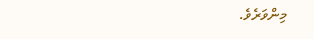މިންވަރެވެ.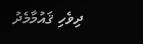ދިވެހި ޤައުމާމެދު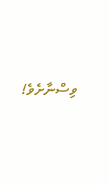ވިސްނާށެވެ!